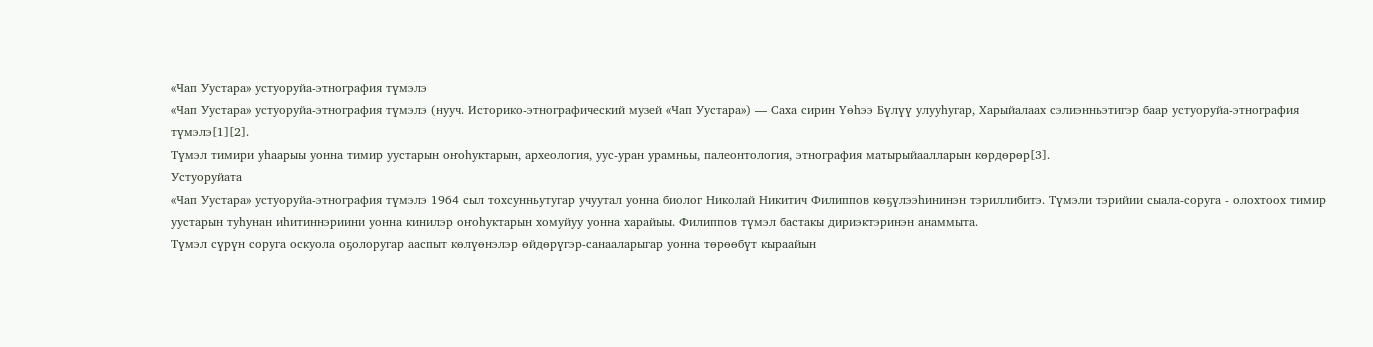«Чап Уустара» устуоруйа-этнография түмэлэ
«Чап Уустара» устуоруйа-этнография түмэлэ (нууч. Историко-этнографический музей «Чап Уустара») — Саха сирин Үөһээ Бүлүү улууһугар, Харыйалаах сэлиэнньэтигэр баар устуоруйа-этнография түмэлэ[1][2].
Түмэл тимири уһаарыы уонна тимир уустарын оҥоһуктарын, археология, уус-уран урамньы, палеонтология, этнография матырыйаалларын көрдөрөр[3].
Устуоруйата
«Чап Уустара» устуоруйа-этнография түмэлэ 1964 сыл тохсунньутугар учуутал уонна биолог Николай Никитич Филиппов көҕүлээһининэн тэриллибитэ. Түмэли тэрийии сыала-соруга - олохтоох тимир уустарын туһунан иһитиннэриини уонна кинилэр оҥоһуктарын хомуйуу уонна харайыы. Филиппов түмэл бастакы дириэктэринэн анаммыта.
Түмэл сүрүн соруга оскуола оҕолоругар ааспыт көлүөнэлэр өйдөрүгэр-санааларыгар уонна төрөөбүт кыраайын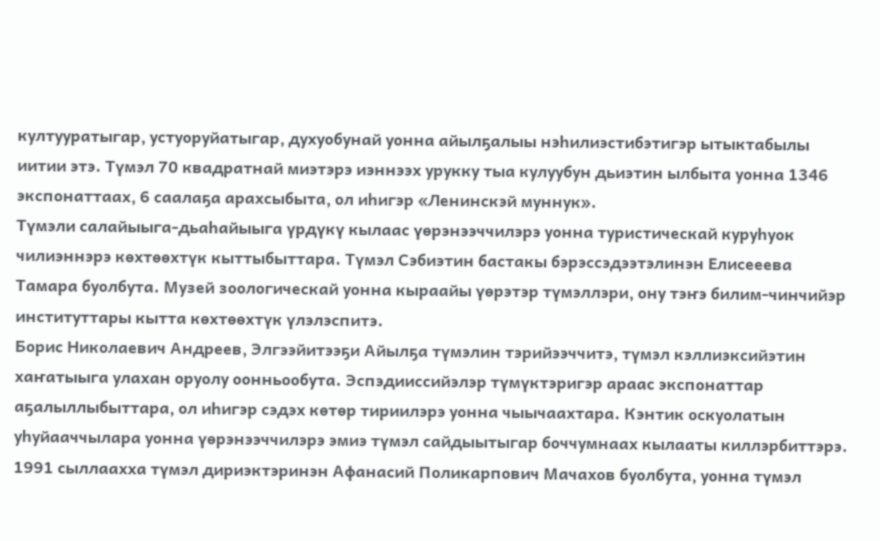култууратыгар, устуоруйатыгар, духуобунай уонна айылҕалыы нэһилиэстибэтигэр ытыктабылы иитии этэ. Түмэл 70 квадратнай миэтэрэ иэннээх урукку тыа кулуубун дьиэтин ылбыта уонна 1346 экспонаттаах, 6 саалаҕа арахсыбыта, ол иһигэр «Ленинскэй муннук».
Түмэли салайыыга-дьаһайыыга үрдүкү кылаас үөрэнээччилэрэ уонна туристическай куруһуок чилиэннэрэ көхтөөхтүк кыттыбыттара. Түмэл Сэбиэтин бастакы бэрэссэдээтэлинэн Елисееева Тамара буолбута. Музей зоологическай уонна кыраайы үөрэтэр түмэллэри, ону тэҥэ билим-чинчийэр институттары кытта көхтөөхтүк үлэлэспитэ.
Борис Николаевич Андреев, Элгээйитээҕи Айылҕа түмэлин тэрийээччитэ, түмэл кэллиэксийэтин хаҥатыыга улахан оруолу оонньообута. Эспэдииссийэлэр түмүктэригэр араас экспонаттар аҕалыллыбыттара, ол иһигэр сэдэх көтөр тириилэрэ уонна чыычаахтара. Кэнтик оскуолатын уһуйааччылара уонна үөрэнээччилэрэ эмиэ түмэл сайдыытыгар боччумнаах кылааты киллэрбиттэрэ.
1991 сыллаахха түмэл дириэктэринэн Афанасий Поликарпович Мачахов буолбута, уонна түмэл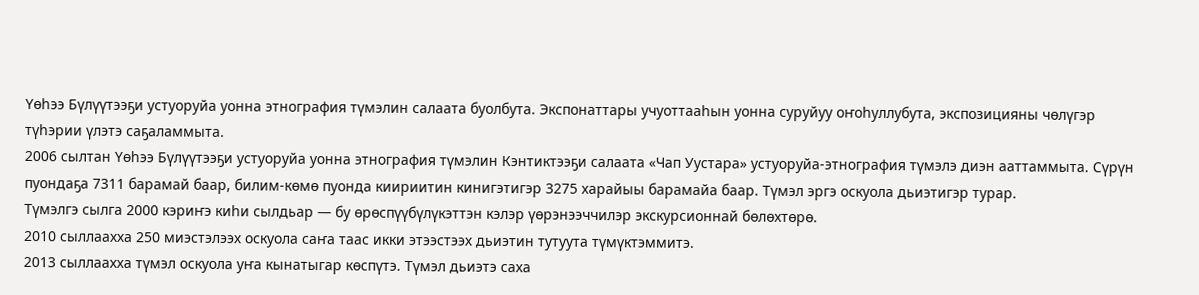Үөһээ Бүлүүтээҕи устуоруйа уонна этнография түмэлин салаата буолбута. Экспонаттары учуоттааһын уонна суруйуу оҥоһуллубута, экспозицияны чөлүгэр түһэрии үлэтэ саҕаламмыта.
2006 сылтан Үөһээ Бүлүүтээҕи устуоруйа уонна этнография түмэлин Кэнтиктээҕи салаата «Чап Уустара» устуоруйа-этнография түмэлэ диэн ааттаммыта. Сүрүн пуондаҕа 7311 барамай баар, билим-көмө пуонда киириитин кинигэтигэр 3275 харайыы барамайа баар. Түмэл эргэ оскуола дьиэтигэр турар.
Түмэлгэ сылга 2000 кэриҥэ киһи сылдьар — бу өрөспүүбүлүкэттэн кэлэр үөрэнээччилэр экскурсионнай бөлөхтөрө.
2010 сыллаахха 250 миэстэлээх оскуола саҥа таас икки этээстээх дьиэтин тутуута түмүктэммитэ.
2013 сыллаахха түмэл оскуола уҥа кынатыгар көспүтэ. Түмэл дьиэтэ саха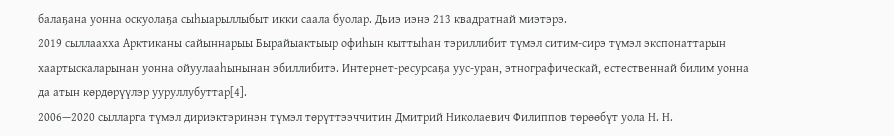балаҕана уонна оскуолаҕа сыһыарыллыбыт икки саала буолар. Дьиэ иэнэ 213 квадратнай миэтэрэ.
2019 сыллаахха Арктиканы сайыннарыы Бырайыактыыр офиһын кыттыһан тэриллибит түмэл ситим-сирэ түмэл экспонаттарын хаартыскаларынан уонна ойуулааһынынан эбиллибитэ. Интернет-ресурсаҕа уус-уран, этнографическай, естественнай билим уонна да атын көрдөрүүлэр ууруллубуттар[4].
2006—2020 сылларга түмэл дириэктэринэн түмэл төрүттээччитин Дмитрий Николаевич Филиппов төрөөбүт уола Н. Н.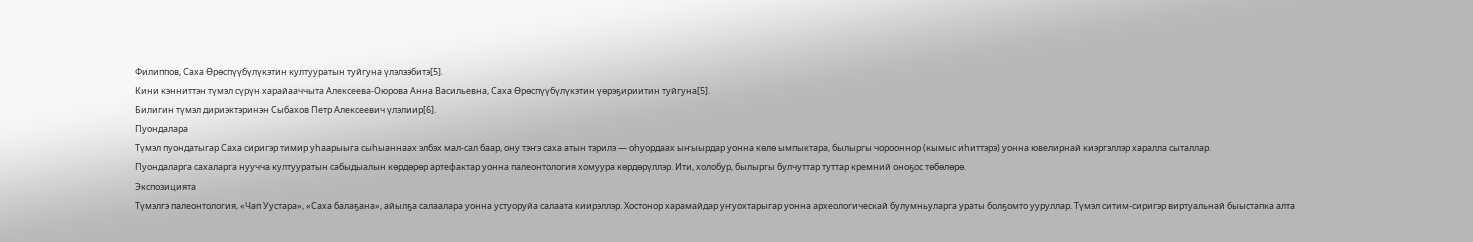Филиппов, Саха Өрөспүүбүлүкэтин култууратын туйгуна үлэлээбитэ[5].
Кини кэнниттэн түмэл сүрүн харайааччыта Алексеева-Оюрова Анна Васильевна, Саха Өрөспүүбүлүкэтин үөрэҕириитин туйгуна[5].
Билигин түмэл дириэктэринэн Сыбахов Петр Алексеевич үлэлиир[6].
Пуондалара
Түмэл пуондатыгар Саха сиригэр тимир уһаарыыга сыһыаннаах элбэх мал-сал баар, ону тэҥэ саха атын тэрилэ — оһуордаах ыҥыырдар уонна көлө ымпыктара, былыргы чорооннор (кымыс иһиттэрэ) уонна ювелирнай киэргэллэр харалла сыталлар.
Пуондаларга сахаларга нуучча култууратын сабыдыалын көрдөрөр артефактар уонна палеонтология хомуура көрдөрүллэр. Ити, холобур, былыргы булчуттар туттар кремний оноҕос төбөлөрө.
Экспозицията
Түмэлгэ палеонтология, «Чап Уустара», «Саха балаҕана», айылҕа салаалара уонна устуоруйа салаата киирэллэр. Хостонор харамайдар уҥуохтарыгар уонна археологическай булумньуларга ураты болҕомто ууруллар. Түмэл ситим-сиригэр виртуальнай быыстапка алта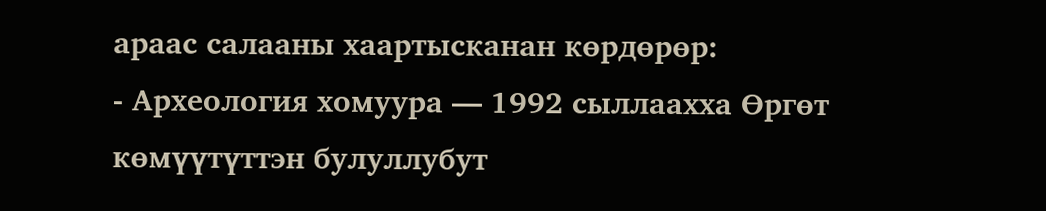араас салааны хаартысканан көрдөрөр:
- Археология хомуура — 1992 сыллаахха Өргөт көмүүтүттэн булуллубут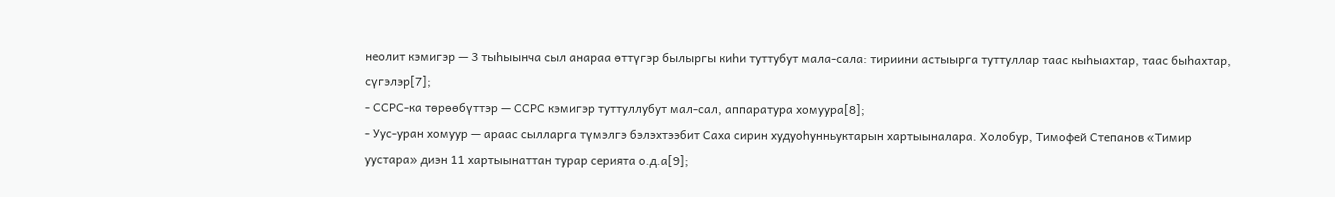неолит кэмигэр — 3 тыһыынча сыл анараа өттүгэр былыргы киһи туттубут мала-сала: тириини астыырга туттуллар таас кыһыахтар, таас быһахтар, сүгэлэр[7];
- ССРС-ка төрөөбүттэр — ССРС кэмигэр туттуллубут мал-сал, аппаратура хомуура[8];
- Уус-уран хомуур — араас сылларга түмэлгэ бэлэхтээбит Саха сирин худуоһунньуктарын хартыыналара. Холобур, Тимофей Степанов «Тимир уустара» диэн 11 хартыынаттан турар серията о.д.а[9];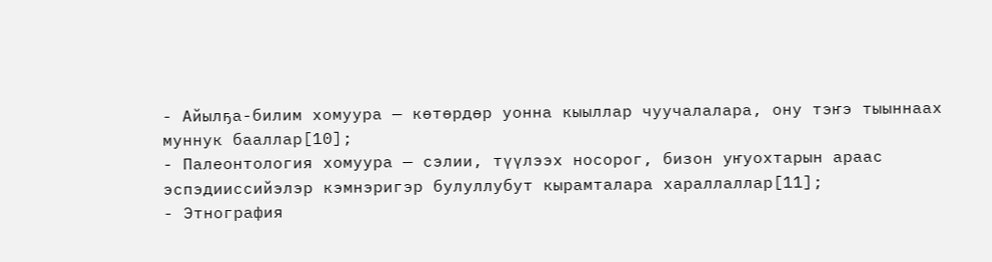- Айылҕа-билим хомуура — көтөрдөр уонна кыыллар чуучалалара, ону тэҥэ тыыннаах муннук бааллар[10];
- Палеонтология хомуура — сэлии, түүлээх носорог, бизон уҥуохтарын араас эспэдииссийэлэр кэмнэригэр булуллубут кырамталара хараллаллар[11];
- Этнография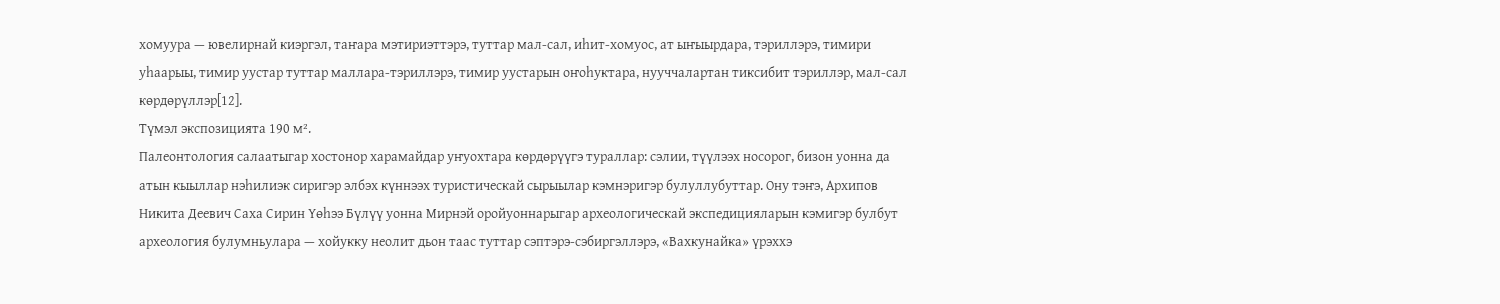хомуура — ювелирнай киэргэл, таҥара мэтириэттэрэ, туттар мал-сал, иһит-хомуос, ат ыҥыырдара, тэриллэрэ, тимири уһаарыы, тимир уустар туттар маллара-тэриллэрэ, тимир уустарын оҥоһуктара, нууччалартан тиксибит тэриллэр, мал-сал көрдөрүллэр[12].
Түмэл экспозицията 190 м².
Палеонтология салаатыгар хостонор харамайдар уҥуохтара көрдөрүүгэ тураллар: сэлии, түүлээх носорог, бизон уонна да атын кыыллар нэһилиэк сиригэр элбэх күннээх туристическай сырыылар кэмнэригэр булуллубуттар. Ону тэҥэ, Архипов Никита Деевич Саха Сирин Үөһээ Бүлүү уонна Мирнэй оройуоннарыгар археологическай экспедицияларын кэмигэр булбут археология булумньулара — хойукку неолит дьон таас туттар сэптэрэ-сэбиргэллэрэ, «Вахкунайка» үрэххэ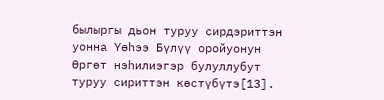былыргы дьон туруу сирдэриттэн уонна Үөһээ Бүлүү оройуонун Өргөт нэһилиэгэр булуллубут туруу сириттэн көстүбүтэ[13].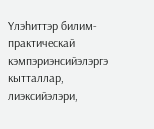Үлэһиттэр билим-практическай кэмпэриэнсийэлэргэ кытталлар, лиэксийэлэри,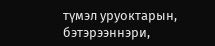түмэл уруоктарын, бэтэрээннэри,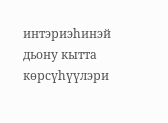интэриэһинэй дьону кытта көрсүһүүлэри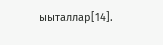ыыталлар[14].